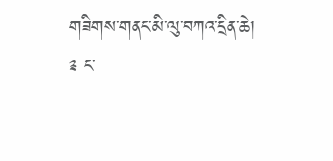གཟིགས་གནང་མི་ལུ་བཀའ་དྲིན་ཆེ།
༉ ང་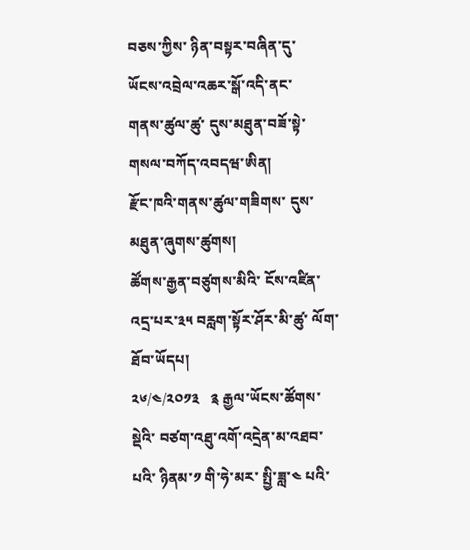བཅས་ཀྱིས་ ཉིན་བསྟར་བཞིན་དུ་
ཡོངས་འབྲེལ་འཆར་སྒོ་འདི་ནང་
གནས་ཚུལ་ཚུ་ དུས་མཐུན་བཟོ་སྟེ་ གསལ་བཀོད་འབདཝ་ཨིན།
རྫོང་ཁའི་གནས་ཚུལ་གཟིགས་ དུས་མཐུན་ཞུགས་ཚུགས།
ཚོགས་རྒྱན་བཙུགས་མིའི་ ངོས་འཛིན་འདྲ་པར་༣༥ བརླག་སྟོར་ཤོར་མི་ཚུ་ ལོག་ཐོབ་ཡོདཔ།
༢༦/༤/༢༠༡༣   ༉ རྒྱལ་ཡོངས་ཚོགས་སྡེའི་ བཙག་འཐུ་འགོ་འདྲེན་མ་འཐབ་པའི་ ཉིནམ་༡ གི་ཧེ་མར་ སྤྱི་ཟླ་༤ པའི་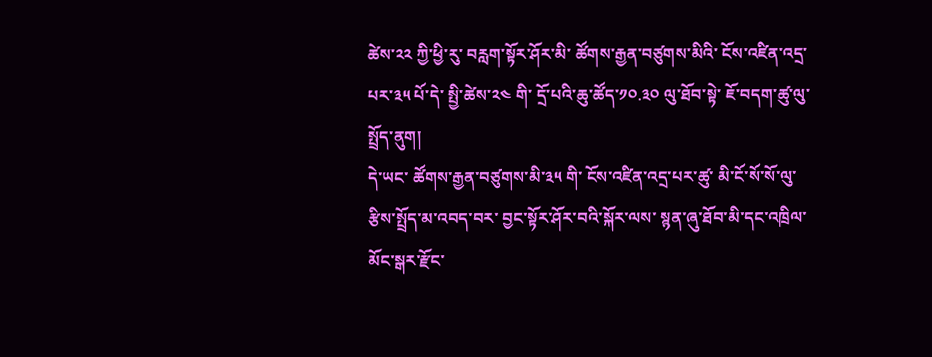ཚེས་༢༢ ཀྱི་ཕྱི་རུ་ བརླག་སྟོར་ཤོར་མི་ ཚོགས་རྒྱན་བཙུགས་མིའི་ ངོས་འཛིན་འདྲ་པར་༣༥ པོ་དེ་ སྤྱི་ཚེས་༢༤ གི་ དྲོ་པའི་ཆུ་ཚོད་༡༠.༣༠ ལུ་ཐོབ་སྟེ་ ཇོ་བདག་ཚུ་ལུ་སྤྲོད་ནུག།
དེ་ཡང་ ཚོགས་རྒྱན་བཙུགས་མི་༣༥ གི་ ངོས་འཛིན་འདྲ་པར་ཚུ་ མི་ངོ་སོ་སོ་ལུ་ རྩིས་སྤྲོད་མ་འབད་བར་ བྱང་སྟོར་ཤོར་བའི་སྐོར་ལས་ སྙན་ཞུ་ཐོབ་མི་དང་འཁྲིལ་ མོང་སྒར་རྫོང་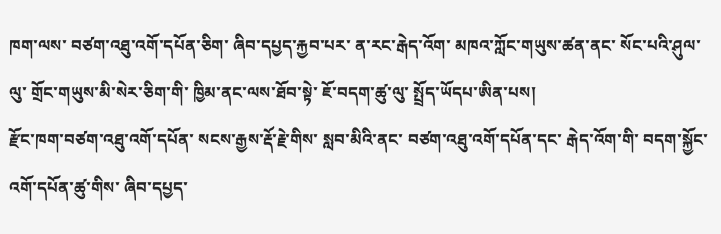ཁག་ལས་ བཙག་འཐུ་འགོ་དཔོན་ཅིག་ ཞིབ་དཔྱད་རྐྱབ་པར་ ན་རང་རྒེད་འོག་ མཁའ་ཀློང་གཡུས་ཚན་ནང་ སོང་པའི་ཤུལ་ལུ་ གྲོང་གཡུས་མི་སེར་ཅིག་གི་ ཁྱིམ་ནང་ལས་ཐོབ་སྟེ་ ཇོ་བདག་ཚུ་ལུ་ སྤྲོད་ཡོདཔ་ཨིན་པས།
རྫོང་ཁག་བཙག་འཐུ་འགོ་དཔོན་ སངས་རྒྱས་རྡོ་རྗེ་གིས་ སླབ་མིའི་ནང་ བཙག་འཐུ་འགོ་དཔོན་དང་ རྒེད་འོག་གི་ བདག་སྐྱོང་འགོ་དཔོན་ཚུ་གིས་ ཞིབ་དཔྱད་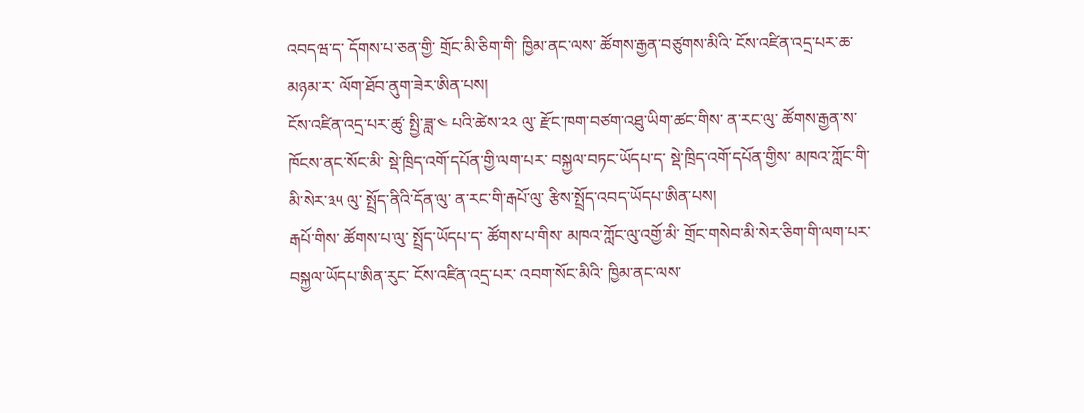འབདཝ་ད་ དོགས་པ་ཅན་གྱི་ གྲོང་མི་ཅིག་གི་ ཁྱིམ་ནང་ལས་ ཚོགས་རྒྱན་བཙུགས་མིའི་ ངོས་འཛིན་འདྲ་པར་ཆ་མཉམ་ར་ ལོག་ཐོབ་ནུག་ཟེར་ཨིན་པས།
ངོས་འཛིན་འདྲ་པར་ཚུ་ སྤྱི་ཟླ་༤ པའི་ཚེས་༢༢ ལུ་ རྫོང་ཁག་བཙག་འཐུ་ཡིག་ཚང་གིས་ ན་རང་ལུ་ ཚོགས་རྒྱན་ས་ཁོངས་ནང་སོང་མི་ སྡེ་ཁྲིད་འགོ་དཔོན་གྱི་ལག་པར་ བསྐྱལ་བཏང་ཡོདཔ་ད་ སྡེ་ཁྲིད་འགོ་དཔོན་གྱིས་ མཁའ་ཀློང་གི་མི་སེར་༣༥ ལུ་ སྤྲོད་ནིའི་དོན་ལུ་ ན་རང་གི་རྒཔོ་ལུ་ རྩིས་སྤྲོད་འབད་ཡོདཔ་ཨིན་པས།
རྒཔོ་གིས་ ཚོགས་པ་ལུ་ སྤྲོད་ཡོདཔ་ད་ ཚོགས་པ་གིས་ མཁའ་ཀློང་ལུ་འགྱོ་མི་ གྲོང་གསེབ་མི་སེར་ཅིག་གི་ལག་པར་ བསྐྱལ་ཡོདཔ་ཨིན་རུང་ ངོས་འཛིན་འདྲ་པར་ འབག་སོང་མིའི་ ཁྱིམ་ནང་ལས་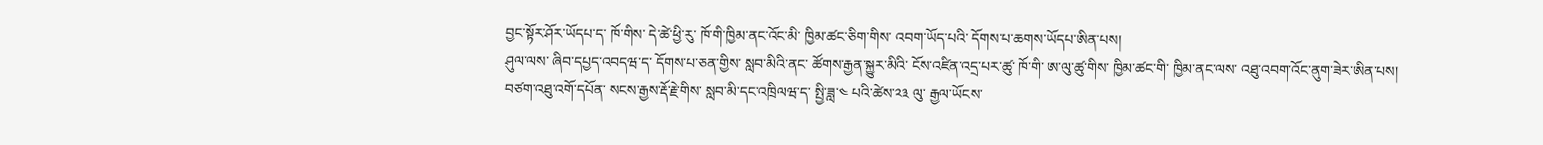བྱང་སྟོར་ཤོར་ཡོདཔ་ད་ ཁོ་གིས་ དེ་ཚེ་ཕྱི་རུ་ ཁོ་གི་ཁྱིམ་ནང་འོང་མི་ ཁྱིམ་ཚང་ཅིག་གིས་ འབག་ཡོད་པའི་ དོགས་པ་ཆགས་ཡོདཔ་ཨིན་པས།
ཤུལ་ལས་ ཞིབ་དཔྱད་འབདཝ་ད་ དོགས་པ་ཅན་གྱིས་ སླབ་མིའི་ནང་ ཚོགས་རྒྱན་སྐྱུར་མིའི་ ངོས་འཛིན་འདྲ་པར་ཚུ་ ཁོ་གི་ ཨ་ལུ་ཚུ་གིས་ ཁྱིམ་ཚང་གི་ ཁྱིམ་ནང་ལས་ འཐུ་འབག་འོང་ནུག་ཟེར་ཨིན་པས།
བཙག་འཐུ་འགོ་དཔོན་ སངས་རྒྱས་རྡོ་རྗེ་གིས་ སླབ་མི་དང་འཁྲིལཝ་ད་ སྤྱི་ཟླ་༤ པའི་ཚེས་༢༣ ལུ་ རྒྱལ་ཡོངས་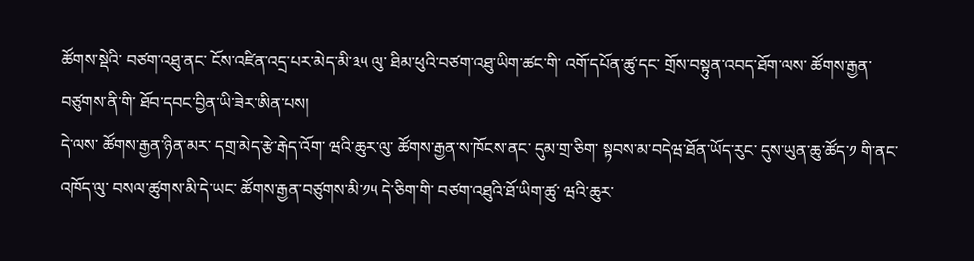ཚོགས་སྡེའི་ བཙག་འཐུ་ནང་ ངོས་འཛིན་འདྲ་པར་མེད་མི་༣༥ ལུ་ ཐིམ་ཕུའི་བཙག་འཐུ་ཡིག་ཚང་གི་ འགོ་དཔོན་ཚུ་དང་ གྲོས་བསྟུན་འབད་ཐོག་ལས་ ཚོགས་རྒྱན་བཙུགས་ནི་གི་ ཐོབ་དབང་བྱིན་ཡི་ཟེར་ཨིན་པས།
དེ་ལས་ ཚོགས་རྒྱན་ཉིན་མར་ དགྲ་མེད་རྩེ་རྒེད་འོག་ ཝའི་ཆུར་ལུ་ ཚོགས་རྒྱན་ས་ཁོངས་ནང་ དུམ་གྲ་ཅིག་ སྟབས་མ་བདེཝ་ཐོན་ཡོད་རུང་ དུས་ཡུན་ཆུ་ཚོད་༡ གི་ནང་འཁོད་ལུ་ བསལ་ཚུགས་མི་དེ་ཡང་ ཚོགས་རྒྱན་བཙུགས་མི་༡༥ དེ་ཅིག་གི་ བཙག་འཐུའི་ཐོ་ཡིག་ཚུ་ ཝའི་ཆུར་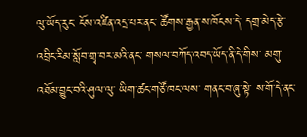ལུ་ཡོད་རུང་ ངོས་འཛིན་འདྲ་པར་ནང་ ཚོགས་རྒྱན་ས་ཁོངས་དེ་ དགྲ་མེད་རྩེ་ འབྲིང་རིམ་སློབ་གྲྭ་བར་མའི་ནང་ གསལ་བཀོད་འབད་ཡོད་ནི་དེ་གིས་ མགུ་འཐོམ་བྱུང་བའི་ཤུལ་ལུ་ ཡིག་ཚང་གཙོ་ཁང་ལས་ གནང་བ་ཞུ་སྟེ་ ས་གོ་དེ་ནང་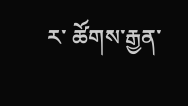ར་ ཚོགས་རྒྱན་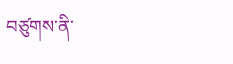བཙུགས་ནི་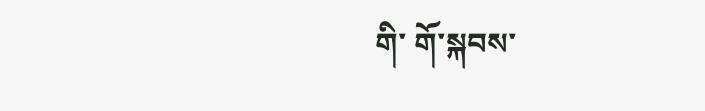གི་ གོ་སྐབས་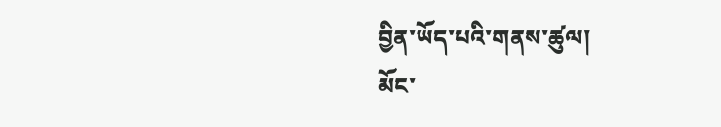བྱིན་ཡོད་པའི་གནས་ཚུལ།
མོང་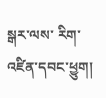སྒར་ལས་ རིག་འཛིན་དབང་ཕྱུག།